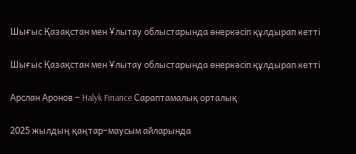Шығыс Қазақстан мен Ұлытау облыстарында өнеркәсіп құлдырап кетті

Шығыс Қазақстан мен Ұлытау облыстарында өнеркәсіп құлдырап кетті

Арслан Аронов – Halyk Finance Сараптамалық орталық

2025 жылдың қаңтар–маусым айларында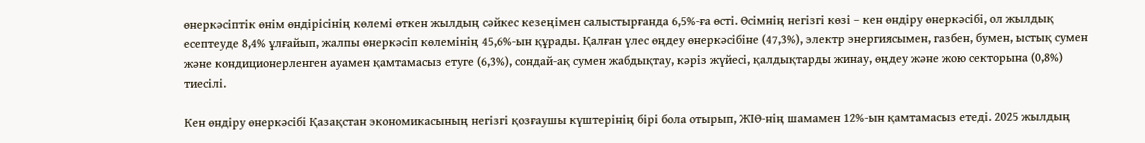өнеркәсіптік өнім өндірісінің көлемі өткен жылдың сәйкес кезеңімен салыстырғанда 6,5%-ға өсті. Өсімнің негізгі көзі – кен өндіру өнеркәсібі, ол жылдық есептеуде 8,4% ұлғайып, жалпы өнеркәсіп көлемінің 45,6%-ын құрады. Қалған үлес өңдеу өнеркәсібіне (47,3%), электр энергиясымен, газбен, бумен, ыстық сумен және кондиционерленген ауамен қамтамасыз етуге (6,3%), сондай-ақ сумен жабдықтау, кәріз жүйесі, қалдықтарды жинау, өңдеу және жою секторына (0,8%) тиесілі.

Кен өндіру өнеркәсібі Қазақстан экономикасының негізгі қозғаушы күштерінің бірі бола отырып, ЖІӨ-нің шамамен 12%-ын қамтамасыз етеді. 2025 жылдың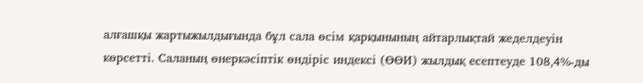алғашқы жартыжылдығында бұл сала өсім қарқынының айтарлықтай жеделдеуін көрсетті. Саланың өнеркәсіптік өндіріс индексі (ӨӨИ) жылдық есептеуде 108,4%-ды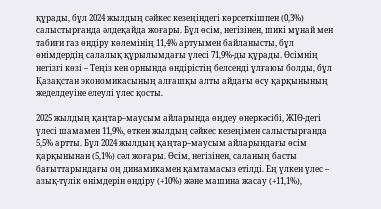құрады, бұл 2024 жылдың сәйкес кезеңіндегі көрсеткішпен (0,3%) салыстырғанда әлдеқайда жоғары. Бұл өсім, негізінен, шикі мұнай мен табиғи газ өндіру көлемінің 11,4% артуымен байланысты, бұл өнімдердің салалық құрылымдағы үлесі 71,9%-ды құрады. Өсімнің негізгі көзі – Теңіз кен орнында өндірістің белсенді ұлғаюы болды, бұл Қазақстан экономикасының алғашқы алты айдағы өсу қарқынының жеделдеуіне елеулі үлес қосты.

2025 жылдың қаңтар–маусым айларында өңдеу өнеркәсібі, ЖІӨ-дегі үлесі шамамен 11,9%, өткен жылдың сәйкес кезеңімен салыстырғанда 5,5% артты. Бұл 2024 жылдың қаңтар–маусым айларындағы өсім қарқынынан (5,1%) сәл жоғары. Өсім, негізінен, саланың басты бағыттарындағы оң динамикамен қамтамасыз етілді. Ең үлкен үлес – азық-түлік өнімдерін өндіру (+10%) және машина жасау (+11,1%),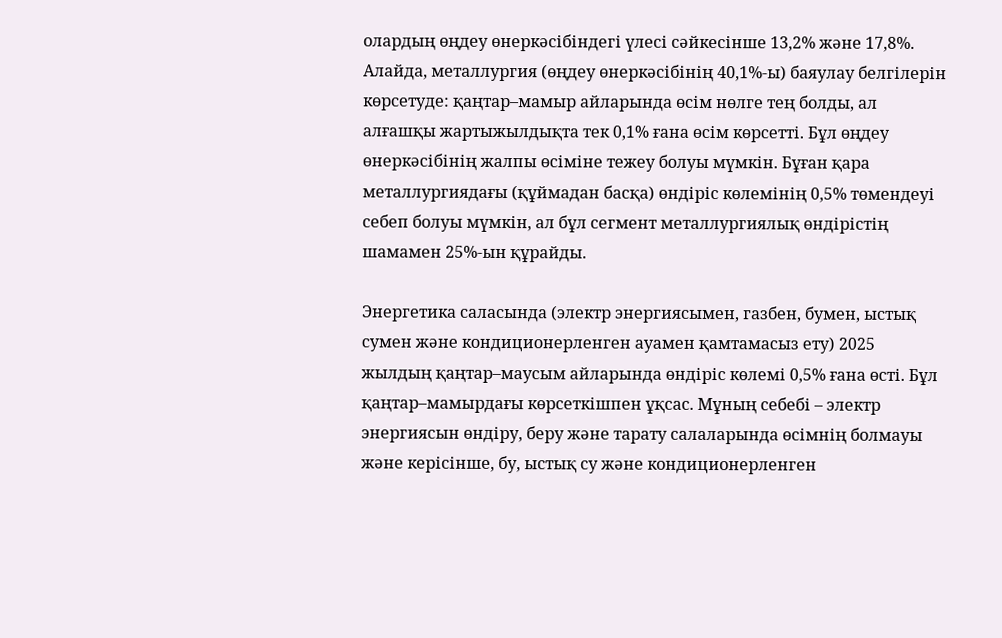олардың өңдеу өнеркәсібіндегі үлесі сәйкесінше 13,2% және 17,8%. Алайда, металлургия (өңдеу өнеркәсібінің 40,1%-ы) баяулау белгілерін көрсетуде: қаңтар–мамыр айларында өсім нөлге тең болды, ал алғашқы жартыжылдықта тек 0,1% ғана өсім көрсетті. Бұл өңдеу өнеркәсібінің жалпы өсіміне тежеу болуы мүмкін. Бұған қара металлургиядағы (құймадан басқа) өндіріс көлемінің 0,5% төмендеуі себеп болуы мүмкін, ал бұл сегмент металлургиялық өндірістің шамамен 25%-ын құрайды.

Энергетика саласында (электр энергиясымен, газбен, бумен, ыстық сумен және кондиционерленген ауамен қамтамасыз ету) 2025 жылдың қаңтар–маусым айларында өндіріс көлемі 0,5% ғана өсті. Бұл қаңтар–мамырдағы көрсеткішпен ұқсас. Мұның себебі – электр энергиясын өндіру, беру және тарату салаларында өсімнің болмауы және керісінше, бу, ыстық су және кондиционерленген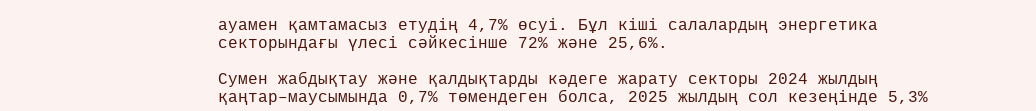ауамен қамтамасыз етудің 4,7% өсуі. Бұл кіші салалардың энергетика секторындағы үлесі сәйкесінше 72% және 25,6%.

Сумен жабдықтау және қалдықтарды кәдеге жарату секторы 2024 жылдың қаңтар–маусымында 0,7% төмендеген болса, 2025 жылдың сол кезеңінде 5,3%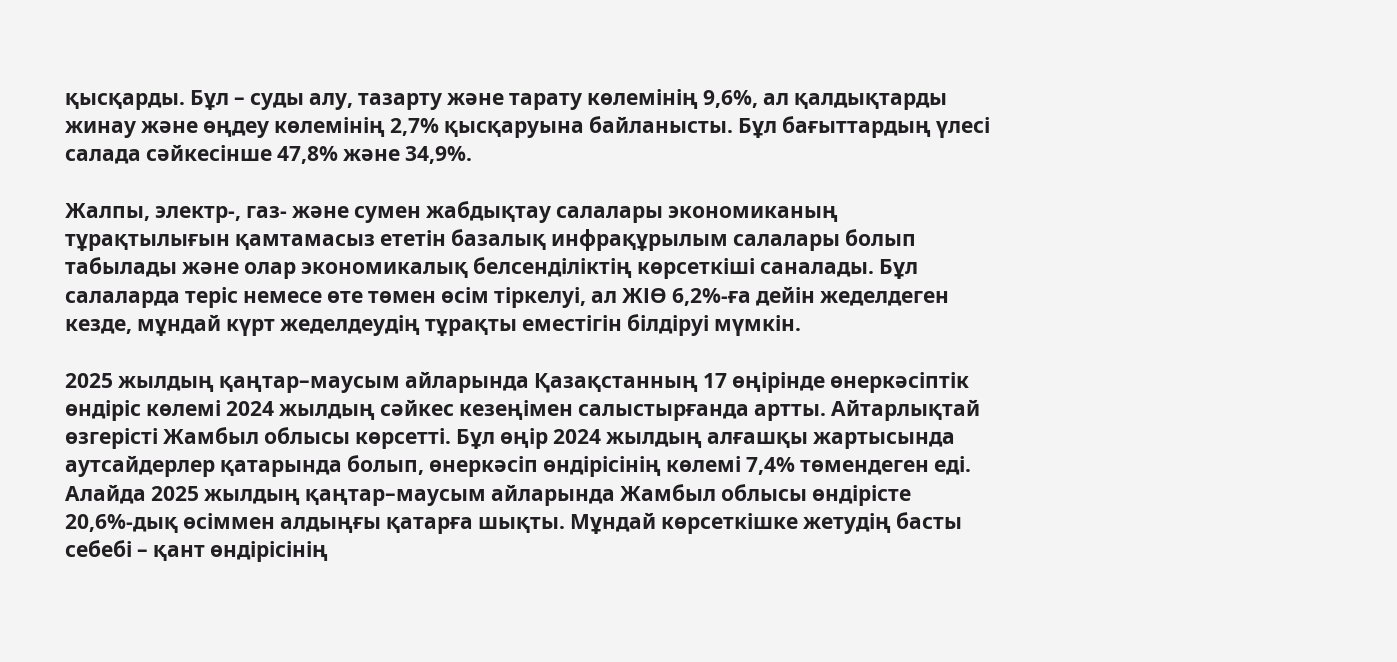қысқарды. Бұл – суды алу, тазарту және тарату көлемінің 9,6%, ал қалдықтарды жинау және өңдеу көлемінің 2,7% қысқаруына байланысты. Бұл бағыттардың үлесі салада сәйкесінше 47,8% және 34,9%.

Жалпы, электр-, газ- және сумен жабдықтау салалары экономиканың тұрақтылығын қамтамасыз ететін базалық инфрақұрылым салалары болып табылады және олар экономикалық белсенділіктің көрсеткіші саналады. Бұл салаларда теріс немесе өте төмен өсім тіркелуі, ал ЖІӨ 6,2%-ға дейін жеделдеген кезде, мұндай күрт жеделдеудің тұрақты еместігін білдіруі мүмкін.

2025 жылдың қаңтар–маусым айларында Қазақстанның 17 өңірінде өнеркәсіптік өндіріс көлемі 2024 жылдың сәйкес кезеңімен салыстырғанда артты. Айтарлықтай өзгерісті Жамбыл облысы көрсетті. Бұл өңір 2024 жылдың алғашқы жартысында аутсайдерлер қатарында болып, өнеркәсіп өндірісінің көлемі 7,4% төмендеген еді. Алайда 2025 жылдың қаңтар–маусым айларында Жамбыл облысы өндірісте 20,6%-дық өсіммен алдыңғы қатарға шықты. Мұндай көрсеткішке жетудің басты себебі – қант өндірісінің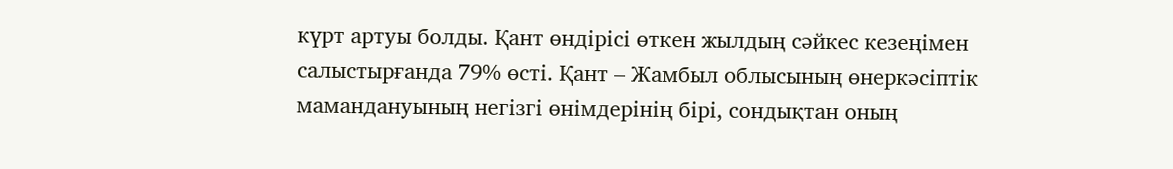күрт артуы болды. Қант өндірісі өткен жылдың сәйкес кезеңімен салыстырғанда 79% өсті. Қант – Жамбыл облысының өнеркәсіптік мамандануының негізгі өнімдерінің бірі, сондықтан оның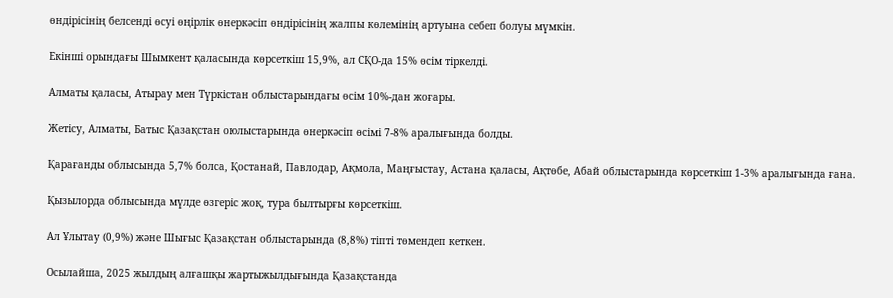өндірісінің белсенді өсуі өңірлік өнеркәсіп өндірісінің жалпы көлемінің артуына себеп болуы мүмкін.

Екінші орындағы Шымкент қаласында көрсеткіш 15,9%, ал СҚО-да 15% өсім тіркелді.

Алматы қаласы, Атырау мен Түркістан облыстарындағы өсім 10%-дан жоғары.

Жетісу, Алматы, Батыс Қазақстан оюлыстарында өнеркәсіп өсімі 7-8% аралығында болды.

Қарағанды облысында 5,7% болса, Қостанай, Павлодар, Ақмола, Маңғыстау, Астана қаласы, Ақтөбе, Абай облыстарында көрсеткіш 1-3% аралығында ғана.

Қызылорда облысында мүлде өзгеріс жоқ, тура былтырғы көрсеткіш.

Ал Ұлытау (0,9%) және Шығыс Қазақстан облыстарында (8,8%) тіпті төмендеп кеткен.

Осылайша, 2025 жылдың алғашқы жартыжылдығында Қазақстанда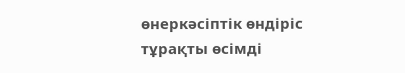өнеркәсіптік өндіріс тұрақты өсімді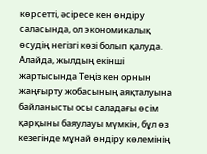көрсетті, әсіресе кен өндіру саласында, ол экономикалық өсудің негізгі көзі болып қалуда. Алайда, жылдың екінші жартысында Теңіз кен орнын жаңғырту жобасының аяқталуына байланысты осы саладағы өсім қарқыны баяулауы мүмкін, бұл өз кезегінде мұнай өндіру көлемінің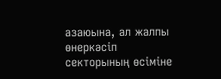азаюына, ал жалпы өнеркәсіп секторының өсіміне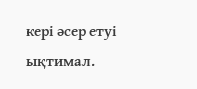кері әсер етуі ықтимал.